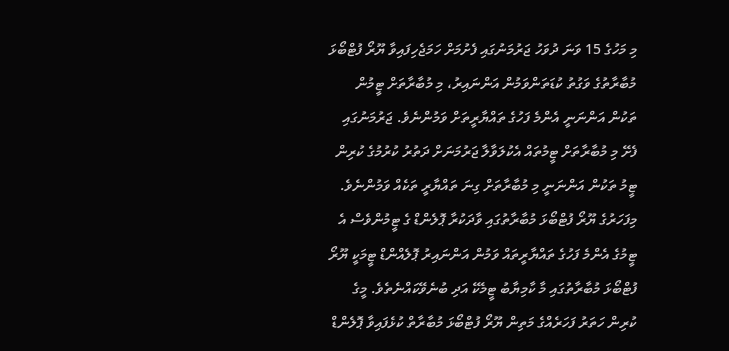މި މަހުގެ 15 ވަނަ ދުވަހު ޖަރުމަނުގައި ފެށުމަށް ހަމަޖެހިފައިވާ ޔޫރޯ ފުޓްބޯޅަ މުބާރާތުގެ ވަގުތު ކުޑަތަންވަމުން އަންނައިރު، މި މުބާރާތަށް ޓީމުން ތަކުން އަންނަނީ އެންމެ ފަހުގެ ތައްޔާރީތަށް ވަމުންނެވެ. ޖަރުމަނުގައި ފެށޭ މި މުބާރާތަށް ޓީމުތައް އެކުލަވާލާ ޖަރުމަނަށް ދަތުރު ކުރުމުގެ ކުރިން ޓީމު ތަކުން އަންނަނީ މި މުބާރާތަށް ގިނަ ތައްޔާރީ ތަކެއް ވަމުންނެވެ.
މިފަހަރުގެ ޔޫރޯ ފުޓްބޯޅަ މުބާރާތުގައި ވާދަކުރާ ޕޮލެންޑް ގެ ޓީމުންވެސް އެ ޓީމުގެ އެންމެ ފަހުގެ ތައްޔާރީތައް ވަމުން އަންނައިރު ޕޮލެއްންޑް ޓީމަކީ ޔޫރޯ ފުޓްބޯޅަ މުބާރާތުގައި މާ ކާމިޔާބު ޓީމެކޭ އަދި ބުނެވޭކައްނެތެވެ. މީގެ ކުރިން ހަތަރު ފަހަރެއްގެ މަތިން ޔޫރޯ ފުޓްބޯޅަ މުބާރާތް ކުޅެފައިވާ ޕޮލެންޑް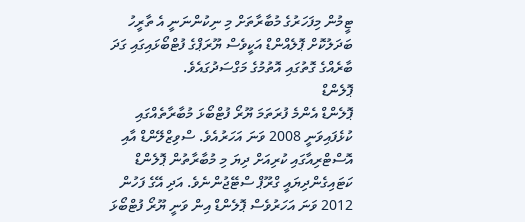ޓީމުން މިފަހަރުގެ މުބާރާތަށް މި ނިކުންނަނީ އެ ތާރީހު ބަދަލުކޮށް ޕޮލެއްންޑް އަކީވެސް ޔޫރަޕްގެ ފުޓްބޯޅައިގައި ގަދަ ބާރެއްގެ ގޮތުގައި އޮތުމުގެ މަގްސަދުގައެވެ.
ޕޮލެންޑް
ޕޮލެންޑް އެންމެ ފުރަތަމަ ޔޫރޯ ފުޓްބޯޅަ މުބާރާތެއްގައި ކުޅެފައިވަނީ 2008 ވަނަ އަހަރުއެވެ. ސްވިޒްލޭންޑް އާއި އޮސްޓްރިއާގައި ކުރިއަށް ދިޔަ މި މުބާރާތުން ޕޮލެންޑް ކަޓައިގެންދިޔައީ ގްރޫޕް ސްޓޭޖުންނެވެ. އަދި އޭގެ ފަހުން 2012 ވަނަ އަހަރުވެސް ޕޮލެންޑް އިން ވަނީ ޔޫރޯ ފުޓްބޯޅަ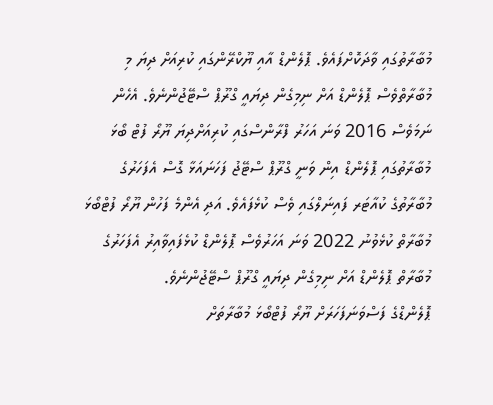މުބާރާތުގައި ވާދަކޮށްފައެވެ. ޕޮލެންޑް އާއި ޔޫކްރޭންގައި ކުރިއަށް ދިޔަ މި މުބާރާތްވެސް ޕޮލެންޑް އަށް ނިމިގެން ދިޔައީ ގްރޫޕް ސްޓޭޖުންނެވެ. އެހެން ނަމަވެސް 2016 ވަނަ އަހަރު ފްރާންސްގައި ކުރިއަށްދިޔަ ޔޫރޯ ފުޓް ބޯޅަ މުބާރާތުގައި ޕޮލެންޑް އިން ވަނީ ގްރޫޕް ސްޓޭޖު ފަހަނައަޅާ ގޮސް އެފަހަރުގެ މުބާރާތުގެ ކުއާޓަރ ފައިނަލްގައި ވެސް ކުޅެފައެވެ. އަދި އެންމެ ފަހުން ޔޫރޯ ފުޓްބޯޅަ މުބާރާތް ކުޅެވުނު 2022 ވަނަ އަހަރުވެސް ޕޮލެންޑް ކުޅެފައިވާއިރު އެފަހަރުގެ މުބާރާތް ޕޮލެންޑް އަށް ނިމިގެން ދިޔައީ ގްރޫޕް ސްޓޭޖުންނެވެ.
ޕޮލެންޑްގެ ފަސްވަނަފަހަރަށް ޔޫރޯ ފުޓްބޯޅަ މުބާރާތަށް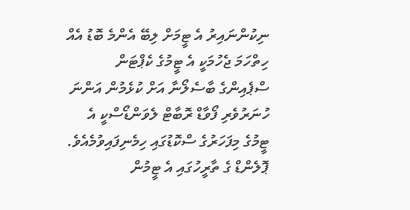ނިކުންނައިރު އެ ޓީމަށް ލިބޭ އެންމެ ބޮޑު އެއް ހިތްހަމަ ޖެހުމަކީ އެ ޓީމުގެ ކެޕްޓަން ސްޕެއިންގެ ބާސެލޯނާ އަށް ކުޅެމުން އަންނަ ހުނަރުވެރި ފޯވާޑް ރޮބާޓް ލެވަންޑޯސްކީ އެ ޓީމުގެ މިފަހަރުގެ ސްކޮޑުގައި ހިމެނިފައިވުމެއެވެ. ޕޮލެންޑް ގެ ތާރީހުގައި އެ ޓީމުން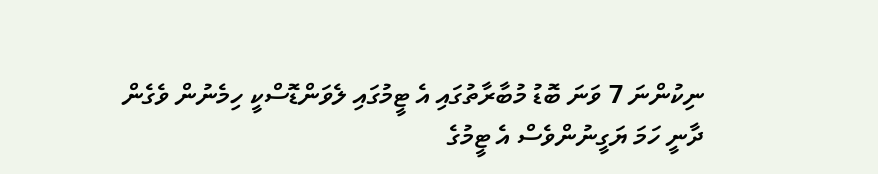ނިކުންނަ 7 ވަނަ ބޮޑު މުބާރާތުގައި އެ ޓީމުގައި ލެވަންޑޮސްކީ ހިމެނުން ވެގެން ދާނީ ހަމަ ޔަގީނުންވެސް އެ ޓީމުގެ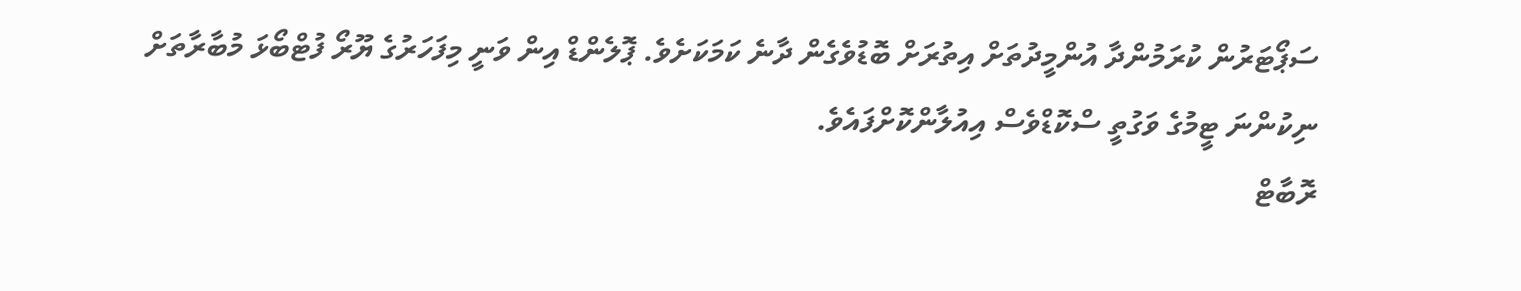ސަޕޯޓަރުން ކުރަމުންދާ އުންމީދުތަށް އިތުރަށް ބޮޑުވެގެން ދާނެ ކަމަކަށެވެ. ޕޮލެންޑް އިން ވަނީ މިފަހަރުގެ ޔޫރޯ ފުޓްބޯޅަ މުބާރާތަށް ނިކުންނަ ޓީމުގެ ވަގުތީ ސްކޮޑްވެސް އިއުލާންކޮށްފައެވެ.
ރޮބާޓް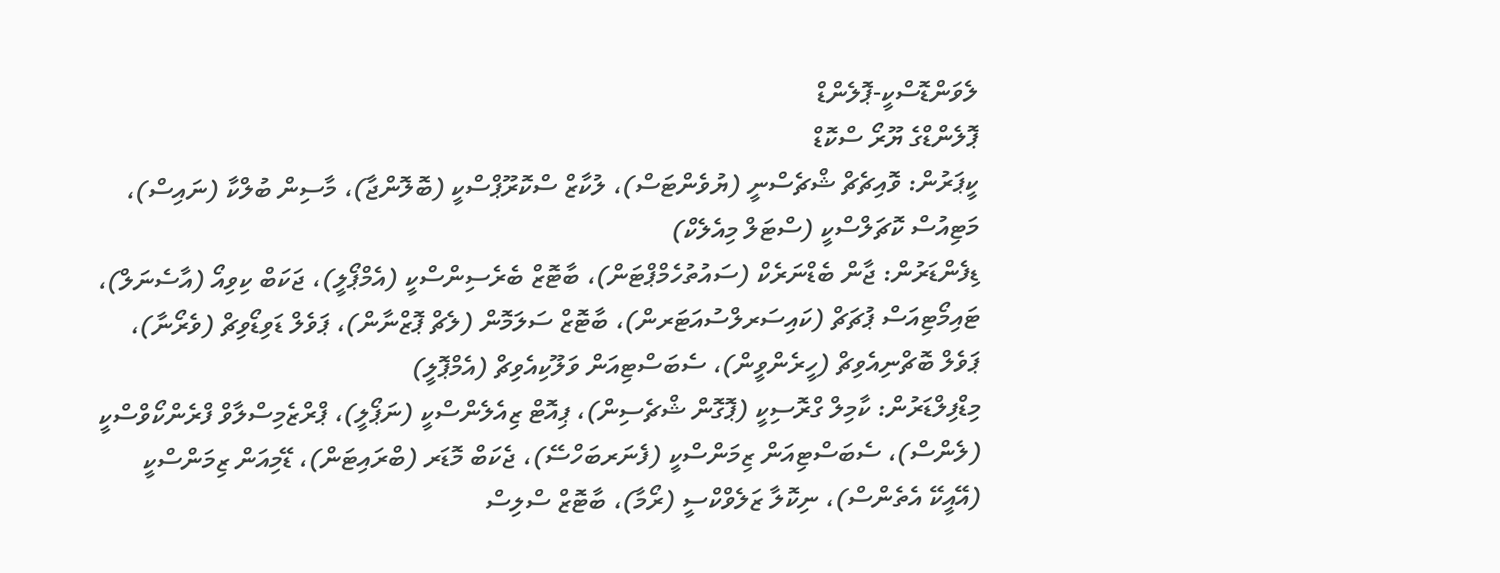ލެވަންޑޮސްކީ-ޕޮލެންޑް
ޕޮލެންޑްގެ ޔޫރޯ ސްކޮޑް
ކީޕަރުން: ވޮއިޗެޗް ޝްޗެސްނީ (ޔުވެންޓަސް)، ލުކާޒް ސްކޮރޫޕްސްކީ (ބޮލޮންޖާ)، މާސިން ބުލްކާ (ނައިސް)، މަޓިއުސް ކޮޗަލްސްކީ (ސްޓަލް މިއެލެކް)
ޑިފެންޑަރުން: ޖާން ބެޑްނަރެކް (ސައުތުހެމްޕްޓަން)، ބާޓޮޒް ބެރެސިންސްކީ (އެމްޕޯލީ)، ޖަކަބް ކިވިއޯ (އާސެނަލް)، ޓައިމޯޓިއަސް ޕުޗަޗް (ކައިސަރލްސުއަޓަރން)، ބާޓޮޒް ސަލަމޮން (ލެޗް ޕޮޒްނާން)، ޕަވެލް ޑަވިޑޯވިޗް (ވެރޯނާ)، ޕަވެލް ބޮޗްނިއެވިޗް (ހީރެންވީން)، ސެބަސްޓިއަން ވަލޫކިއެވިޗް (އެމްޕޮލީ)
މިޑްފިލްޑަރުން: ކާމިލް ގްރޮސިކީ (ޕޮގޮން ޝްޗެސިން)، ޕިއޮޓް ޒިއެލެންސްކީ (ނަޕޯލީ)، ޕްރްޒެމިސްލާވް ފްރެންކޯވްސްކީ (ލެންސް)، ސެބަސްޓިއަން ޒިމަންސްކީ (ފެނަރބަހްސޭ)، ޖެކަބް މޮޑަރ (ބްރައިޓަން)، ޑޭމިއަން ޒިމަންސްކީ (އޭއީކޭ އެތެންސް)، ނިކޮލާ ޒަލެވްކްސީ (ރޯމާ)، ބާޓޮޒް ސްލިސް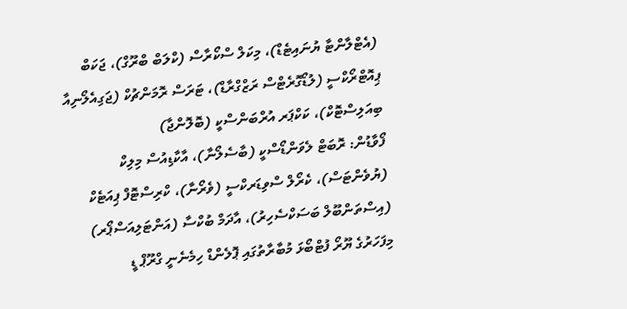(އެޓްލާންޓާ ޔުނައިޓެޑް)، މިކަލް ސްކޯރާސް (ކްލަބް ބްރޫގް)، ޖަކަބް ޕިއޮޓްރޯކްސީ (ލުޑޯގޮރެޓްސް ރަޒްގްރާޑް)، ޓަރަސް ރޮމަންޗުކް (ޖަގިއެލޯނިއާ ބިއަލިސްޓޮކް)، ކަކްޕަރ އުރްބަންސްކީ (ބޮލޮންޖާ)
ފޯވާޑުން: ރޮބަޓް ލެވަންޑޯސްކީ (ބާސެލޯނާ)، އާކާޑިއުސް މިލިކް (ޔުވެންޓަސް)، ކެރޯލް ސްވިޑަރކްސީ (ވެރޯނާ)، ކްރިސްޓޮފް ޕިއަޓެކް (އިސްތަންބޫލް ބަސަކްސެހިރު)، އާދަމް ބުކްސާ (އަންޓަލިއަސްޕޯރ)
މިފަހަރުގެ ޔޫރޯ ފުޓްބޯޅަ މުބާރާތުގައި ޕޮލެންޑް ހިމެނެނީ ގްރޫޕް ޑީ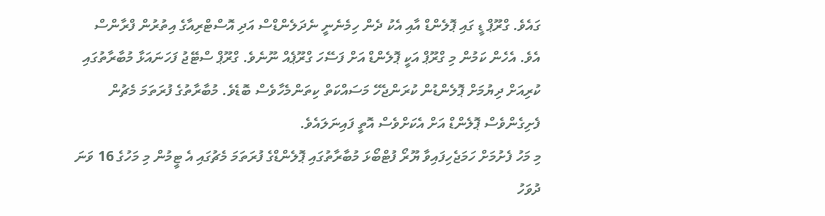ގައެވެ. ގްރޫޕް ޑީ ގައި ޕޮލެންޑް އާއި އެކު ދެން ހިމެނެނީ ނެދަލެންޑްސް އަދި އޮސްޓްރިއާގެ އިތުރުން ފްރާންސް އެވެ. އެހެން ކަމުން މި ގްރޫޕް އަކީ ޕޮލެންޑް އަށް ފަސޭހަ ގްރޫޕެއް ނޫނެވެ. ގްރޫޕް ސްޓޭޖު ފަހަނައަޅާ މުބާރާތުގައި ކުރިއަށް ދިޔުމަށް ޕޮލެންޑުން ކުރަންޖެހޭ މަސައްކަތް ކިތަންމެހާވެސް ބޮޑެވެ. މުބާރާތުގެ ފުރަތަމަ މެޗުން ފެށިގެންވެސް ޕޮލެންޑް އަށް އެކަށްވެސް އޮތީ ފައިނަލައެވެ.
މި މަހު ފެށުމަށް ހަމަޖެހިފައިވާ ޔޫރޯ ފުޓްބޯޅަ މުބާރާތުގައި ޕޮލެންޑްގެ ފުރަތަމަ މެޗުގައި އެ ޓީމުން މި މަހުގެ 16 ވަނަ ދުވަހު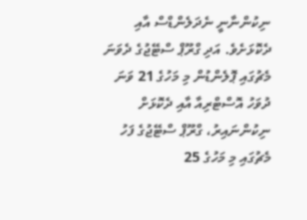ނިކުންނާނީ ނެދަލެންޑްސް އާއި ދެކޮޅަށެވެ. އަދި ގްރޫޕް ސްޓޭޖުގެ ދެވަނަ މެޗުގައި ޕޮލެންޑުން މި މަހުގެ 21 ވަނަ ދުވަހު އޮސްޓްރިއާ އާއި ދެކޮޅަށް ނިކުންނައިރު، ގްރޫޕް ސްޓޭޖުގެ ފަހު މެޗުގައި މި މަހުގެ 25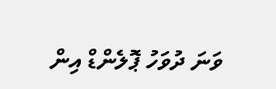ވަނަ ދުވަހު ޕޮލެންޑް އިން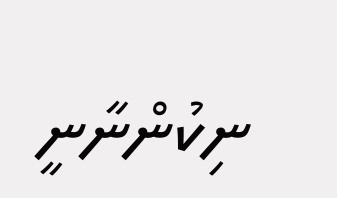ނިކުންނާނީ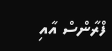ފްރާންސް އާއި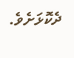ދެކޮޅަށެވެ.